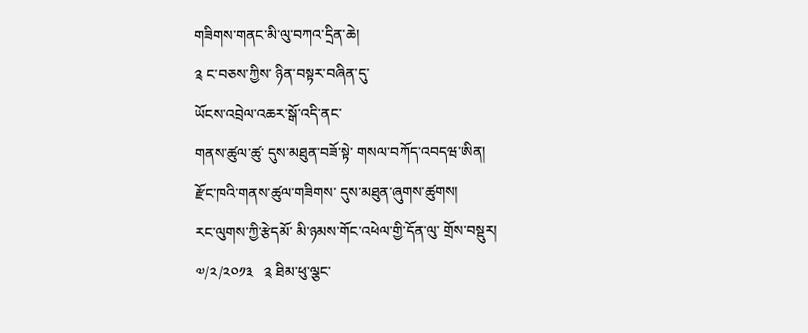གཟིགས་གནང་མི་ལུ་བཀའ་དྲིན་ཆེ།
༉ ང་བཅས་ཀྱིས་ ཉིན་བསྟར་བཞིན་དུ་
ཡོངས་འབྲེལ་འཆར་སྒོ་འདི་ནང་
གནས་ཚུལ་ཚུ་ དུས་མཐུན་བཟོ་སྟེ་ གསལ་བཀོད་འབདཝ་ཨིན།
རྫོང་ཁའི་གནས་ཚུལ་གཟིགས་ དུས་མཐུན་ཞུགས་ཚུགས།
རང་ལུགས་ཀྱི་རྩེདམོ་ མི་ཉམས་གོང་འཕེལ་གྱི་དོན་ལུ་ གྲོས་བསྡུར།
༧/༢/༢༠༡༣   ༉ ཐིམ་ཕུ་ལྕང་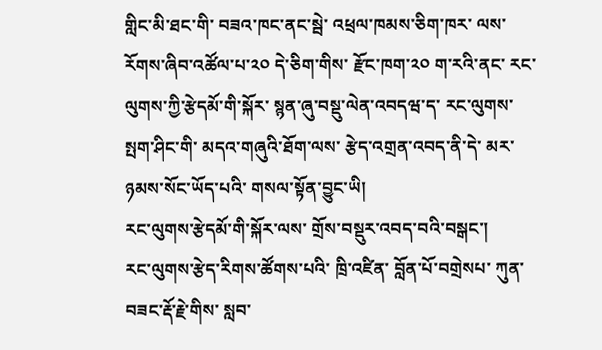གླིང་མི་ཐང་གི་ བཟའ་ཁང་ནང་སྦེ་ འཕྲལ་ཁམས་ཅིག་ཁར་ ལས་རོགས་ཞིབ་འཚོལ་པ་༢༠ དེ་ཅིག་གིས་ རྫོང་ཁག་༢༠ ག་རའི་ནང་ རང་ལུགས་ཀྱི་རྩེདམོ་གི་སྐོར་ སྙན་ཞུ་བསྡུ་ལེན་འབདཝ་ད་ རང་ལུགས་སྤག་ཤིང་གི་ མདའ་གཞུའི་ཐོག་ལས་ རྩེད་འགྲན་འབད་ནི་དེ་ མར་ཉམས་སོང་ཡོད་པའི་ གསལ་སྟོན་བྱུང་ཡི།
རང་ལུགས་རྩེདམོ་གི་སྐོར་ལས་ གྲོས་བསྡུར་འབད་བའི་བསྒང་།
རང་ལུགས་རྩེད་རིགས་ཚོགས་པའི་ ཁྲི་འཛིན་ བློན་པོ་བགྲེསཔ་ ཀུན་བཟང་རྡོ་རྗེ་གིས་ སླབ་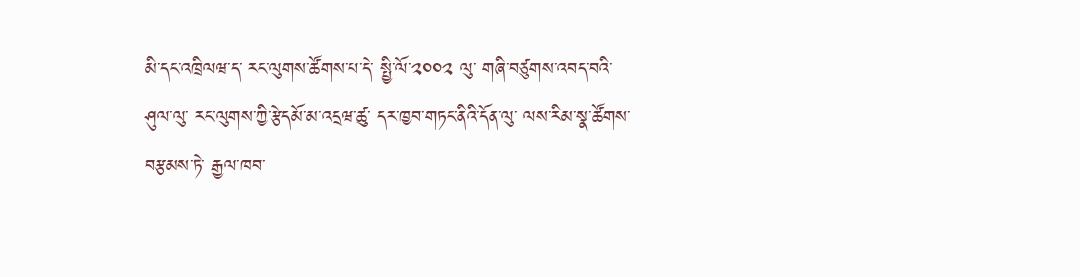མི་དང་འཁྲིལཝ་ད་ རང་ལུགས་ཚོགས་པ་དེ་ སྤྱི་ལོ་༢༠༠༢ ལུ་ གཞི་བཙུགས་འབད་བའི་ཤུལ་ལུ་ རང་ལུགས་ཀྱི་རྩེདམོ་མ་འདྲཝ་ཚུ་ དར་ཁྱབ་གཏང་ནིའི་དོན་ལུ་ ལས་རིམ་སྣ་ཚོགས་བརྩམས་ཏེ་ རྒྱལ་ཁབ་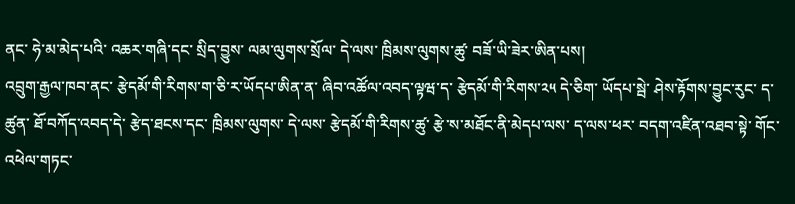ནང་ ཧེ་མ་མེད་པའི་ འཆར་གཞི་དང་ སྲིད་བྱུས་ ལམ་ལུགས་སྲོལ་ དེ་ལས་ ཁྲིམས་ལུགས་ཚུ་ བཟོ་ཡི་ཟེར་ཨིན་པས།
འབྲུག་རྒྱལ་ཁབ་ནང་ རྩེདམོ་གི་རིགས་ག་ཅི་ར་ཡོདཔ་ཨིན་ན་ ཞིབ་འཚོལ་འབད་ལྟཝ་ད་ རྩེདམོ་གི་རིགས་༢༥ དེ་ཅིག་ ཡོདཔ་སྦེ་ ཤེས་རྟོགས་བྱུང་རུང་ ད་ཚུན་ ཐོ་བཀོད་འབད་དེ་ རྩེད་ཐངས་དང་ ཁྲིམས་ལུགས་ དེ་ལས་ རྩེདམོ་གི་རིགས་ཚུ་ རྩེ་ས་མཐོང་ནི་མེདཔ་ལས་ ད་ལས་ཕར་ བདག་འཛིན་འཐབ་སྟེ་ གོང་འཕེལ་གཏང་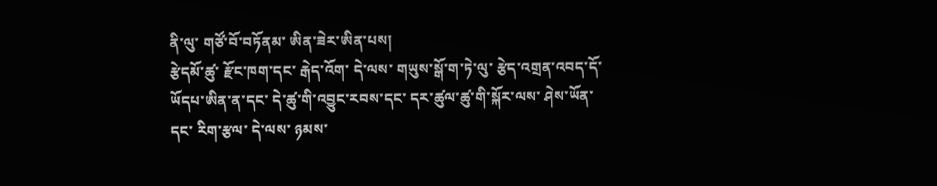ནི་ལུ་ གཙོ་བོ་བཏོནམ་ ཨིན་ཟེར་ཨིན་པས།
རྩེདམོ་ཚུ་ རྫོང་ཁག་དང་ རྒེད་འོག་ དེ་ལས་ གཡུས་སྒོ་ག་ཏེ་ལུ་ རྩེད་འགྲན་འབད་དོ་ཡོདཔ་ཨིན་ན་དང་ དེ་ཚུ་གི་འབྱུང་རབས་དང་ དར་ཚུལ་ཚུ་གི་སྐོར་ལས་ ཤེས་ཡོན་དང་ རིག་རྩལ་ དེ་ལས་ ཉམས་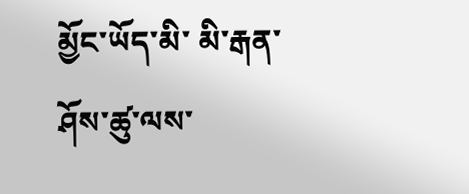མྱོང་ཡོད་མི་ མི་རྒན་ཤོས་ཚུ་ལས་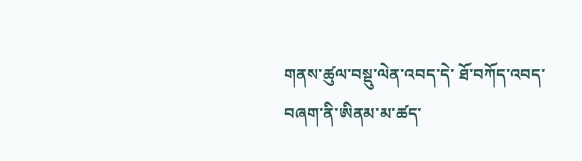གནས་ཚུལ་བསྡུ་ལེན་འབད་དེ་ ཐོ་བཀོད་འབད་བཞག་ནི་ཨིནམ་མ་ཚད་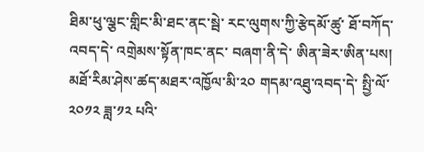ཐིམ་ཕུ་ལྕང་གླིང་མི་ཐང་ནང་སྦེ་ རང་ལུགས་ཀྱི་རྩེདམོ་ཚུ་ ཐོ་བཀོད་འབད་དེ་ འགྲེམས་སྟོན་ཁང་ནང་ བཞག་ནི་དེ་ ཨིན་ཟེར་ཨིན་པས།
མཐོ་རིམ་ཤེས་ཚད་མཐར་འཁྱོལ་མི་༢༠ གདམ་འཐུ་འབད་དེ་ སྤྱི་ལོ་༢༠༡༢ ཟླ་༡༢ པའི་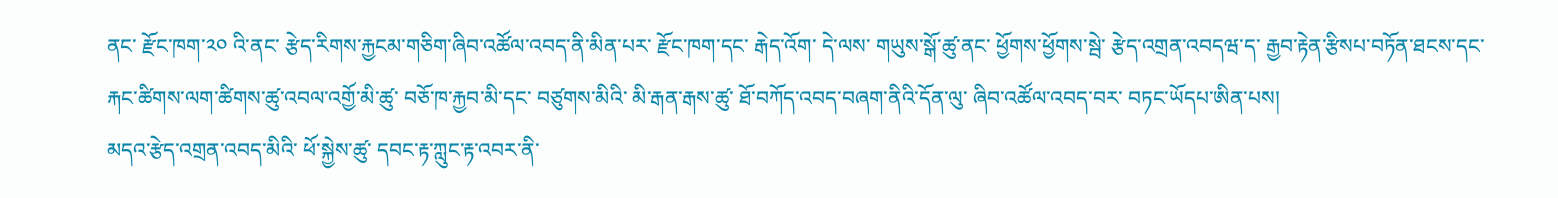ནང་ རྫོང་ཁག་༢༠ འི་ནང་ རྩེད་རིགས་རྐྱངམ་གཅིག་ཞིབ་འཚོལ་འབད་ནི་མིན་པར་ རྫོང་ཁག་དང་ རྒེད་འོག་ དེ་ལས་ གཡུས་སྒོ་ཚུ་ནང་ ཕྱོགས་ཕྱོགས་སྦེ་ རྩེད་འགྲན་འབདཝ་ད་ རྒྱབ་རྟེན་རྩིསཔ་བཏོན་ཐངས་དང་ རྐང་ཚིགས་ལག་ཚིགས་ཚུ་འབལ་འགྱོ་མི་ཚུ་ བཅོ་ཁ་རྐྱབ་མི་དང་ བཙུགས་མིའི་ མི་རྒན་རྒས་ཚུ་ ཐོ་བཀོད་འབད་བཞག་ནིའི་དོན་ལུ་ ཞིབ་འཚོལ་འབད་བར་ བཏང་ཡོདཔ་ཨིན་པས།
མདའ་རྩེད་འགྲན་འབད་མིའི་ ཕོ་སྐྱེས་ཚུ་ དབང་རྟ་ཀླུང་རྟ་འབར་ནི་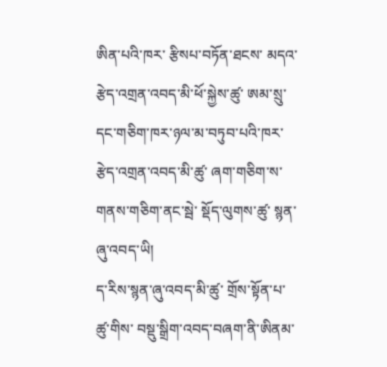ཨིན་པའི་ཁར་ རྩིསཔ་བཏོན་ཐངས་ མདའ་རྩེད་འགྲན་འབད་མི་ཕོ་སྐྱེས་ཚུ་ ཨམ་སྲུ་དང་གཅིག་ཁར་ཉལ་མ་བཏུབ་པའི་ཁར་ རྩེད་འགྲན་འབད་མི་ཚུ་ ཞག་གཅིག་ས་གནས་གཅིག་ནང་སྦེ་ སྡོད་ལུགས་ཚུ་ སྙན་ཞུ་འབད་ཡི།
ད་རིས་སྙན་ཞུ་འབད་མི་ཚུ་ གྲོས་སྟོན་པ་ཚུ་གིས་ བསྡུ་སྒྲིག་འབད་བཞག་ནི་ཨིནམ་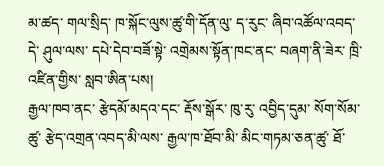མ་ཚད་ གལ་སྲིད་ ཁ་སྐོང་ལུས་ཚུ་གི་དོན་ལུ་ ད་རུང་ ཞིབ་འཚོལ་འབད་དེ་ ཤུལ་ལས་ དཔེ་དེབ་བཟོ་སྟེ་ འགྲེམས་སྟོན་ཁང་ནང་ བཞག་ནི་ཟེར་ ཁྲི་འཛིན་གྱིས་ སླབ་ཨིན་པས།
རྒྱལ་ཁབ་ནང་ རྩེདམོ་མདའ་དང་ རྡོས་སྒོར་ ཁུ་རུ་ འབྱིད་དུམ་ སོག་སོམ་ཚུ་ རྩེད་འགྲན་འབད་མི་ལས་ རྒྱལ་ཁ་ཐོབ་མི་ མིང་གཏམ་ཅན་ཚུ་ ཐོ་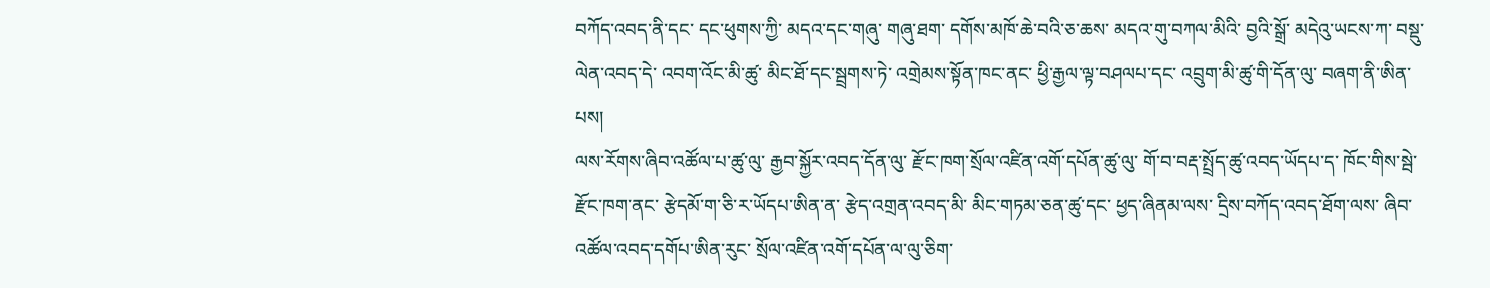བཀོད་འབད་ནི་དང་ དང་ཕུགས་ཀྱི་ མདའ་དང་གཞུ་ གཞུ་ཐག་ དགོས་མཁོ་ཆེ་བའི་ཅ་ཆས་ མདའ་གུ་བཀལ་མིའི་ བྱའི་སྒྲོ་ མདེའུ་ཡངས་ཀ་ བསྡུ་ལེན་འབད་དེ་ འབག་འོང་མི་ཚུ་ མིང་ཐོ་དང་སྦྲགས་ཏེ་ འགྲེམས་སྟོན་ཁང་ནང་ ཕྱི་རྒྱལ་ལྟ་བཤལཔ་དང་ འབྲུག་མི་ཚུ་གི་དོན་ལུ་ བཞག་ནི་ཨིན་པས།
ལས་རོགས་ཞིབ་འཚོལ་པ་ཚུ་ལུ་ རྒྱབ་སྐྱོར་འབད་དོན་ལུ་ རྫོང་ཁག་སྲོལ་འཛིན་འགོ་དཔོན་ཚུ་ལུ་ གོ་བ་བརྡ་སྤྲོད་ཚུ་འབད་ཡོདཔ་ད་ ཁོང་གིས་སྦེ་ རྫོང་ཁག་ནང་ རྩེདམོ་ག་ཅི་ར་ཡོདཔ་ཨིན་ན་ རྩེད་འགྲན་འབད་མི་ མིང་གཏམ་ཅན་ཚུ་དང་ ཕྱད་ཞིནམ་ལས་ དྲིས་བཀོད་འབད་ཐོག་ལས་ ཞིབ་འཚོལ་འབད་དགོཔ་ཨིན་རུང་ སྲོལ་འཛིན་འགོ་དཔོན་ལ་ལུ་ཅིག་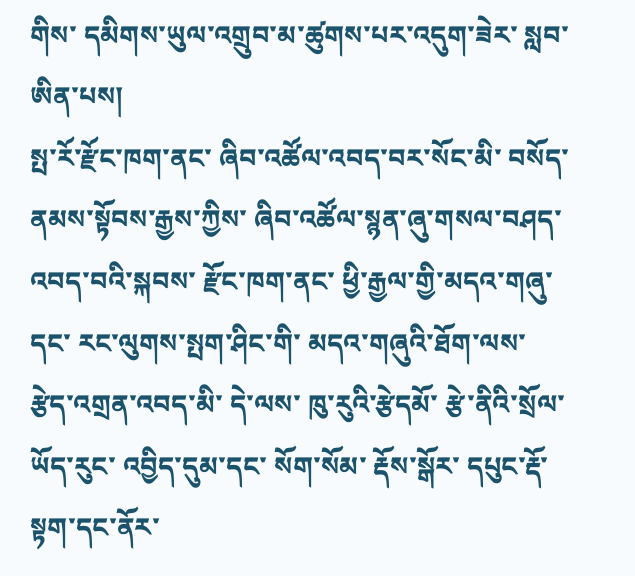གིས་ དམིགས་ཡུལ་འགྲུབ་མ་ཚུགས་པར་འདུག་ཟེར་ སླབ་ཨིན་པས།
སྤ་རོ་རྫོང་ཁག་ནང་ ཞིབ་འཚོལ་འབད་བར་སོང་མི་ བསོད་ནམས་སྟོབས་རྒྱས་ཀྱིས་ ཞིབ་འཚོལ་སྙན་ཞུ་གསལ་བཤད་འབད་བའི་སྐབས་ རྫོང་ཁག་ནང་ ཕྱི་རྒྱལ་གྱི་མདའ་གཞུ་དང་ རང་ལུགས་སྤག་ཤིང་གི་ མདའ་གཞུའི་ཐོག་ལས་ རྩེད་འགྲན་འབད་མི་ དེ་ལས་ ཁུ་རུའི་རྩེདམོ་ རྩེ་ནིའི་སྲོལ་ཡོད་རུང་ འབྱིད་དུམ་དང་ སོག་སོམ་ རྡོས་སྒོར་ དཔུང་རྡོ་ སྟག་དང་ནོར་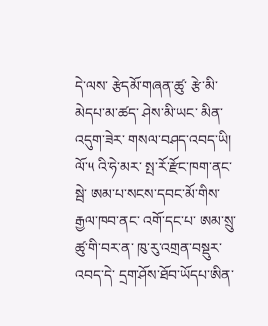དེ་ལས་ རྩེདམོ་གཞན་ཚུ་ རྩེ་མི་མེདཔ་མ་ཚད་ ཤེས་མི་ཡང་ མིན་འདུག་ཟེར་ གསལ་བཤད་འབད་ཡི།
ལོ་༥ འི་ཧེ་མར་ སྤ་རོ་རྫོང་ཁག་ནང་སྦེ་ ཨམ་པ་སངས་དབང་མོ་གིས་ རྒྱལ་ཁབ་ནང་ འགོ་དང་པ་ ཨམ་སྲུ་ཚུ་གི་བར་ན་ ཁུ་རུ་འགྲན་བསྡུར་འབད་དེ་ དྲག་ཤོས་ཐོབ་ཡོདཔ་ཨིན་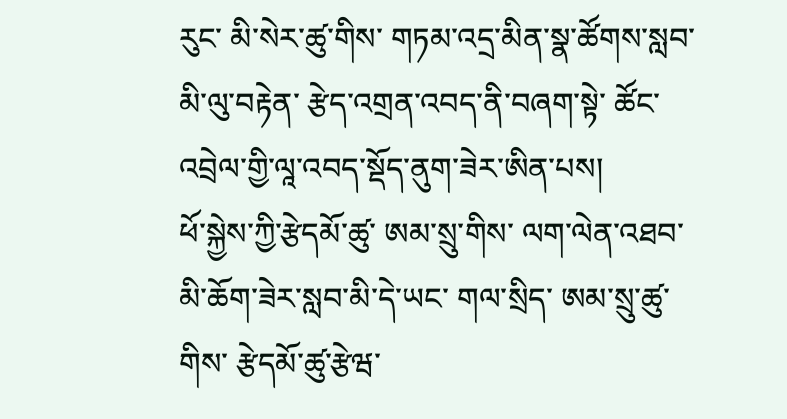རུང་ མི་སེར་ཚུ་གིས་ གཏམ་འདྲ་མིན་སྣ་ཚོགས་སླབ་མི་ལུ་བརྟེན་ རྩེད་འགྲན་འབད་ནི་བཞག་སྟེ་ ཚོང་འབྲེལ་གྱི་ལཱ་འབད་སྡོད་ནུག་ཟེར་ཨིན་པས།
ཕོ་སྐྱེས་ཀྱི་རྩེདམོ་ཚུ་ ཨམ་སྲུ་གིས་ ལག་ལེན་འཐབ་མི་ཆོག་ཟེར་སླབ་མི་དེ་ཡང་ གལ་སྲིད་ ཨམ་སྲུ་ཚུ་གིས་ རྩེདམོ་ཚུ་རྩེཝ་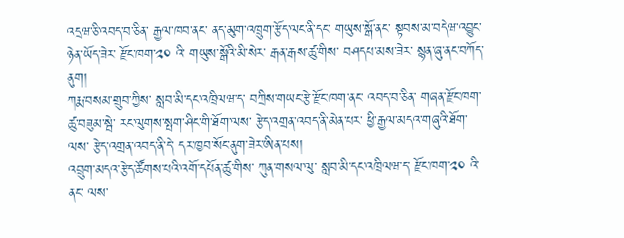འདྲཝ་ཅི་འབད་བ་ཅིན་ རྒྱལ་ཁབ་ནང་ ནད་མུག་འཁྲུག་རྩོད་ལང་ནི་དང་ གཡུས་སྒོ་ནང་ སྟབས་མ་བདེཝ་འབྱུང་ཉེན་ཡོད་ཟེར་ རྫོང་ཁག་༢༠ འི་ གཡུས་སྒོའི་མི་སེར་ རྒན་རྒས་ཚུ་གིས་ བཤདཔ་མས་ཟེར་ སྙན་ཞུ་ནང་བཀོད་ནུག།
ཀརྨ་བསམ་གྲུབ་ཀྱིས་ སླབ་མི་དང་འཁྲིལཝ་ད་ བཀྲིས་གཡང་རྩེ་རྫོང་ཁག་ནང་ འབད་བ་ཅིན་ གཞན་རྫོང་ཁག་ཚུ་བཟུམ་སྦེ་ རང་ལུགས་སྤག་ཤིང་གི་ཐོག་ལས་ རྩེད་འགྲན་འབད་ནི་མེན་པར་ ཕྱི་རྒྱལ་མདའ་གཞུའི་ཐོག་ལས་ རྩེད་འགྲན་འབད་ནི་དེ་ དར་ཁྱབ་སོང་ནུག་ཟེར་ཨིན་པས།
འབྲུག་མདའ་རྩེད་ཚོགས་པའི་འགོ་དཔོན་ཚུ་གིས་ ཀུན་གསལ་ལུ་ སླབ་མི་དང་འཁྲིལཝ་ད་ རྫོང་ཁག་༢༠ འི་ནང་ ལས་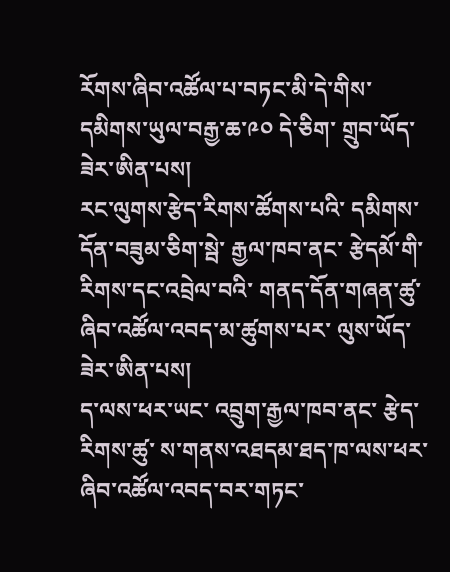རོགས་ཞིབ་འཚོལ་པ་བཏང་མི་དེ་གིས་ དམིགས་ཡུལ་བརྒྱ་ཆ་༩༠ དེ་ཅིག་ གྲུབ་ཡོད་ཟེར་ཨིན་པས།
རང་ལུགས་རྩེད་རིགས་ཚོགས་པའི་ དམིགས་དོན་བཟུམ་ཅིག་སྦེ་ རྒྱལ་ཁབ་ནང་ རྩེདམོ་གི་རིགས་དང་འབྲེལ་བའི་ གནད་དོན་གཞན་ཚུ་ ཞིབ་འཚོལ་འབད་མ་ཚུགས་པར་ ལུས་ཡོད་ཟེར་ཨིན་པས།
ད་ལས་ཕར་ཡང་ འབྲུག་རྒྱལ་ཁབ་ནང་ རྩེད་རིགས་ཚུ་ ས་གནས་འཐདམ་ཐད་ཁ་ལས་ཕར་ ཞིབ་འཚོལ་འབད་བར་གཏང་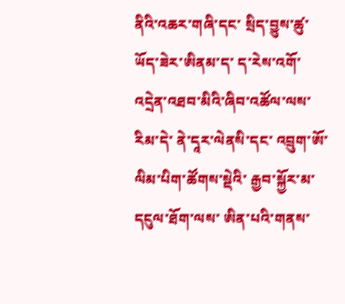ནིའི་འཆར་གཞི་དང་ སྲིད་བྱུས་ཚུ་ ཡོད་ཟེར་ཨིནམ་ད་ ད་རེས་འགོ་འདྲེན་འཐབ་མིའི་ཞིབ་འཚོལ་ལས་རིམ་དེ་ ནེ་དཱར་ལེནསི་དང་ འབྲུག་ཨོ་ལིམ་པིག་ཚོགས་སྡེའི་ རྒྱབ་སྐྱོར་མ་དངུལ་ཐོག་ལས་ ཨིན་པའི་གནས་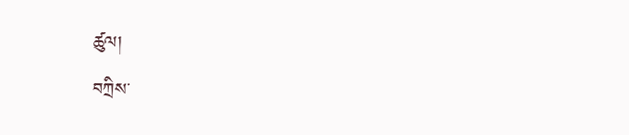ཚུལ།
བཀྲིས་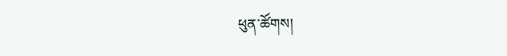ཕུན་ཚོགས།